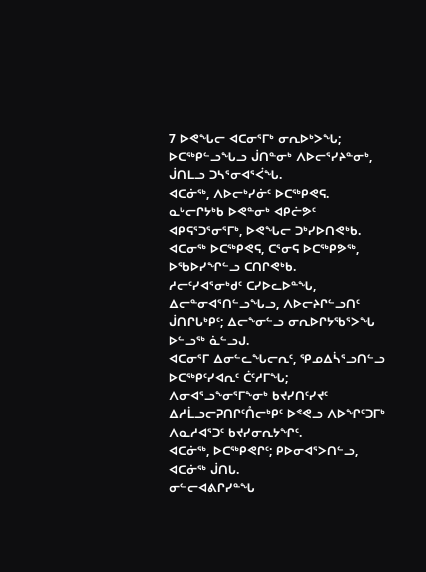7 ᐅᕙᖓᓕ ᐊᑕᓂᕐᒥᒃ ᓂᕆᐅᒃᐳᖓ; ᐅᑕᖅᑭᓪᓗᖓᓗ ᒎᑎᓐᓂᒃ ᐱᐅᓕᕐᓯᔨᓐᓂᒃ, ᒎᑎᒪᓗ ᑐᓴᕐᓂᐊᕐᐹᖓ.
ᐊᑕᓃᖅ, ᐱᐅᓕᒃᓯᓃᑦ ᐅᑕᖅᑭᕙᕋ.
ᓇᒡᓕᒋᔭᒃᑲ ᐅᕙᓐᓂᒃ ᐊᑭᓖᕗᑦ ᐊᑭᕋᕐᑐᕐᓂᕐᒥᒃ, ᐅᕙᖓᓕ ᑐᒃᓯᐅᑎᕙᒃᑲ.
ᐊᑕᓂᖅ ᐅᑕᖅᑭᕙᕋ, ᑕᕐᓂᕋ ᐅᑕᖅᑭᕗᖅ, ᐅᖃᐅᓯᖏᓪᓗ ᑕᑎᒋᕙᒃᑲ.
ᓱᓕᑦᓯᐊᕐᓂᒃᑯᑦ ᑕᓯᐅᓚᐅᓐᖓ, ᐃᓕᓐᓂᐊᕐᑎᓪᓗᖓᓗ, ᐱᐅᓕᔨᒋᓪᓗᑎᑦ ᒎᑎᒋᒐᒃᑭᑦ; ᐃᓕᖕᓂᓪᓗ ᓂᕆᐅᒋᔭᖃᕐᐳᖓ ᐅᓪᓗᖅ ᓈᓪᓗᒍ.
ᐊᑕᓂᕐᒥ ᐃᓂᓪᓚᖓᓕᕆᑦ, ᕿᓄᐃᓵᕐᓗᑎᓪᓗ ᐅᑕᖅᑭᑦᓯᐊᕆᑦ ᑖᑦᓱᒥᖓ; ᐱᓂᐊᕐᓗᖕᓂᕐᒥᖕᓂᒃ ᑲᔪᓯᑎᑦᓯᔪᑦ ᐃᓱᒫᓗᓕᕈᑎᒋᑦᑍᓕᒃᑭᑦ ᐅᕝᕙᓗ ᐱᐅᖏᑦᑐᒥᒃ ᐱᓇᓱᐊᕐᑐᑦ ᑲᔪᓯᓂᕆᔭᖏᑦ.
ᐊᑕᓃᖅ, ᐅᑕᖅᑭᕙᒋᑦ; ᑭᐅᓂᐊᕐᐳᑎᓪᓗ, ᐊᑕᓃᖅ ᒎᑎᒐ.
ᓂᓪᓕᐊᕕᒋᓯᓐᖓ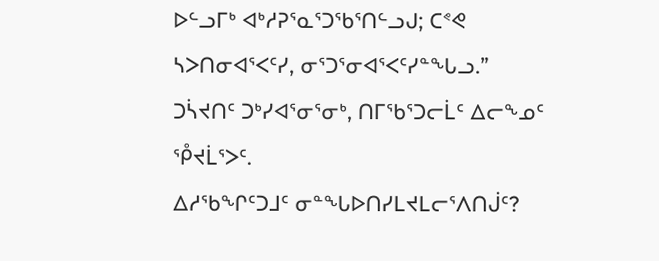ᐅᓪᓗᒥᒃ ᐊᒃᓱᕈᕐᓇᕐᑐᖃᕐᑎᓪᓗᒍ; ᑕᕝᕙ ᓴᐳᑎᓂᐊᕐᐸᑦᓯ, ᓂᕐᑐᕐᓂᐊᕐᐸᑦᓯᓐᖓᓗ.”
ᑐᓵᔪᑎᑦ ᑐᒃᓯᐊᕐᓂᕐᓂᒃ, ᑎᒥᖃᕐᑐᓕᒫᑦ ᐃᓕᖕᓄᑦ ᕾᔪᒫᕐᐳᑦ.
ᐃᓱᖃᖏᑦᑐᒧᑦ ᓂᓐᖓᐅᑎᓯᒪᔪᒪᓕᕐᐱᑎᒎᑦ?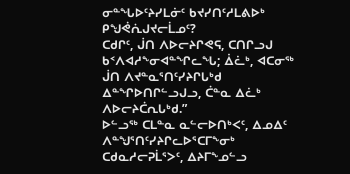ᓂᓐᖓᐅᑦᔨᓯᒪᓃᑦ ᑲᔪᓯᑎᑦᓱᒪᕕᐅᒃ ᑭᖑᕚᕇᒍᔪᓕᒫᓄᑦ?
ᑕᑯᒋᑦ, ᒎᑎ ᐱᐅᓕᔨᒋᕙᕋ, ᑕᑎᒋᓗᒍ ᑲᑉᐱᐊᓱᖕᓂᐊᓐᖏᓚᖓ; ᐄᓛᒃ, ᐊᑕᓂᖅ ᒎᑎ ᐱᔪᓐᓇᕐᑎᑦᓯᔨᒋᒐᒃᑯ ᐃᓐᖏᐅᑎᒋᓪᓗᒍᓗ, ᑖᓐᓇ ᐃᓛᒃ ᐱᐅᓕᔨᑖᕆᒐᒃᑯ.”
ᐅᓪᓗᖅ ᑕᒪᓐᓇ ᓇᓪᓕᐅᑎᒃᐸᑦ, ᐃᓄᐃᑦ ᐱᓐᖑᕐᑎᑦᓯᔨᒋᓚᐅᕐᑕᒥᖕᓂᒃ ᑕᑯᓇᓱᓕᕈᒫᕐᐳᑦ, ᐃᔨᒥᖕᓄᓪᓗ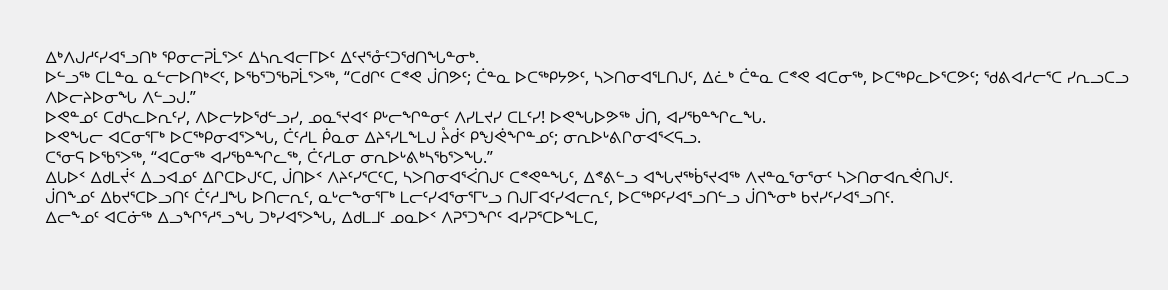ᐃᒃᐱᒍᓱᑦᓯᐊᕐᓗᑎᒃ ᕿᓂᓕᕈᒫᕐᐳᑦ ᐃᓴᕆᐊᓕᒥᐅᑦ ᐃᑦᔪᕐᓁᑦᑐᖁᑎᖓᓐᓂᒃ.
ᐅᓪᓗᖅ ᑕᒪᓐᓇ ᓇᓪᓕᐅᑎᒃᐸᑦ, ᐅᖃᕐᑐᖃᕈᒫᕐᐳᖅ, “ᑕᑯᒋᑦ ᑕᕝᕙ ᒎᑎᕗᑦ; ᑖᓐᓇ ᐅᑕᖅᑭᔭᕗᑦ, ᓴᐳᑎᓂᐊᕐᒪᑎᒍᑦ, ᐃᓛᒃ ᑖᓐᓇ ᑕᕝᕙ ᐊᑕᓂᖅ, ᐅᑕᖅᑭᓚᐅᕐᑕᕗᑦ; ᖁᕕᐊᓱᓕᕐᑕ ᓯᕆᓗᑕᓗ ᐱᐅᓕᔨᐅᓂᖓ ᐱᓪᓗᒍ.”
ᐅᕙᓐᓄᑦ ᑕᑯᓴᓚᐅᕆᑦᓯ, ᐱᐅᓕᔭᐅᖁᓪᓗᓯ, ᓄᓇᕐᔪᐊᑉ ᑭᒡᓕᖏᓐᓂᑦ ᐱᓯᒪᔪᓯ ᑕᒪᑦᓯ! ᐅᕙᖓᐅᕗᖅ ᒎᑎ, ᐊᓯᖃᓐᖏᓚᖓ.
ᐅᕙᖓᓕ ᐊᑕᓂᕐᒥᒃ ᐅᑕᖅᑭᓂᐊᕐᐳᖓ, ᑖᑦᓱᒪ ᑮᓇᓂ ᐃᔨᕐᓯᒪᖕᒪᒍ ᔧᑰᑉ ᑭᖑᕚᖏᓐᓄᑦ; ᓂᕆᐅᒡᕕᒋᓂᐊᕐᐸᕋᓗ.
ᑕᕐᓂᕋ ᐅᖃᕐᐳᖅ, “ᐊᑕᓂᖅ ᐊᓯᖃᓐᖏᓚᖅ, ᑖᑦᓱᒪᓂ ᓂᕆᐅᒡᕕᒃᓴᖃᕐᐳᖓ.”
ᐃᒐᐅᑉ ᐃᑯᒪᔫᑉ ᐃᓗᐊᓄᑦ ᐃᒋᑕᐅᒍᑦᑕ, ᒎᑎᐅᑉ ᐱᔨᑦᓯᕐᑕᑦᑕ, ᓴᐳᑎᓂᐊᕐᐹᑎᒍᑦ ᑕᕝᕙᓐᖓᑦ, ᐃᕝᕕᓪᓗ ᐊᖓᔪᖅᑳᕐᔪᐊᖅ ᐱᔪᓐᓇᕐᓂᕐᓂᑦ ᓴᐳᑎᓂᐊᕆᕚᑎᒍᑦ.
ᒎᑎᖕᓄᑦ ᐃᑲᔪᕐᑕᐅᓗᑎᑦ ᑖᑦᓱᒧᖓ ᐅᑎᓕᕆᑦ, ᓇᒡᓕᖕᓂᕐᒥᒃ ᒪᓕᑦᓯᐊᕐᓂᕐᒥᒡᓗ ᑎᒍᒥᐊᑦᓯᐊᓕᕆᑦ, ᐅᑕᖅᑭᑦᓯᐊᕐᓗᑎᓪᓗ ᒎᑎᖕᓂᒃ ᑲᔪᓯᑦᓯᐊᕐᓗᑎᑦ.
ᐃᓕᖕᓄᑦ ᐊᑕᓃᖅ ᐃᓗᖏᕐᓱᕐᓗᖓ ᑐᒃᓯᐊᕐᐳᖓ, ᐃᑯᒪᒧᑦ ᓄᓇᐅᑉ ᐱᕈᕐᑐᖏᑦ ᐊᓯᕈᕐᑕᐅᖕᒪᑕ,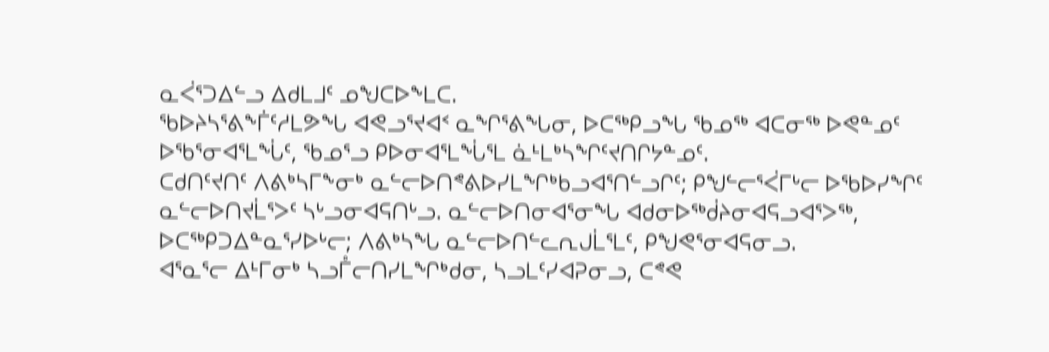ᓇᐹᕐᑐᐃᓪᓗ ᐃᑯᒪᒧᑦ ᓄᖑᑕᐅᖕᒪᑕ.
ᖃᐅᔨᓴᕐᕕᖕᒦᑦᓱᒪᕗᖓ ᐊᕙᓗᕐᔪᐊᑉ ᓇᖏᕐᕕᖓᓂ, ᐅᑕᖅᑭᓗᖓ ᖃᓄᖅ ᐊᑕᓂᖅ ᐅᕙᓐᓄᑦ ᐅᖃᕐᓂᐊᕐᒪᖔᑦ, ᖃᓄᕐᓗ ᑭᐅᓂᐊᕐᒪᖔᕐᒪ ᓈᒻᒪᒃᓴᖏᑦᔪᑎᒋᔭᓐᓄᑦ.
ᑕᑯᑎᑦᔪᑎᑦ ᐱᕕᒃᓴᒥᖕᓂᒃ ᓇᓪᓕᐅᑎᕝᕕᐅᓯᒪᖏᒃᑲᓗᐊᕐᑎᓪᓗᒋᑦ; ᑭᖑᓪᓕᕐᐹᒥᒡᓕ ᐅᖃᐅᓯᖏᑦ ᓇᓪᓕᐅᑎᔪᒫᕐᐳᑦ ᓴᒡᓗᓂᐊᕋᑎᒡᓗ. ᓇᓪᓕᐅᑎᓂᐊᕐᓂᖓ ᐊᑯᓂᐅᖅᑰᔨᓂᐊᕋᓗᐊᕐᐳᖅ, ᐅᑕᖅᑭᑐᐃᓐᓇᕐᓯᐅᒡᓕ; ᐱᕕᒃᓴᖓ ᓇᓪᓕᐅᑎᓪᓚᕆᒍᒫᕐᒪᑦ, ᑭᖑᕙᕐᓂᐊᕋᓂᓗ.
ᐊᕐᓇᕐᓕ ᐃᒻᒥᓂᒃ ᓴᓗᒤᓕᑎᓯᒪᖏᒃᑯᓂ, ᓴᓗᒪᑦᓯᐊᕈᓂᓗ, ᑕᕝᕙ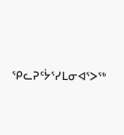ᕿᓚᕈᑦᔮᕐᓯᒪᓂᐊᕐᐳᖅ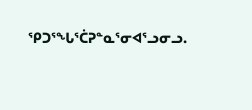ᕿᑐᕐᖓᕐᑖᕈᓐᓇᕐᓂᐊᕐᓗᓂᓗ.